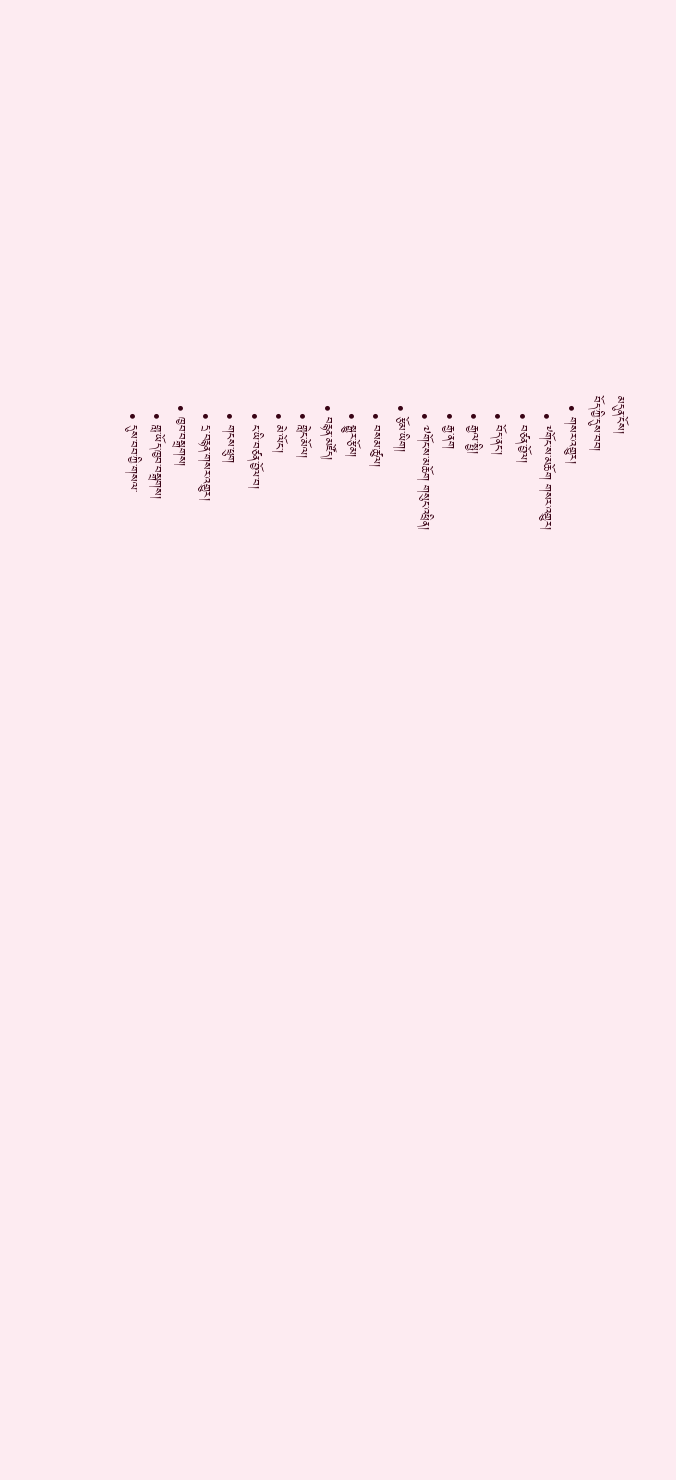མདུན་ངོས།
བོད་ཀྱི་དུས་བབ།
  • གསར་འགྱུར།
    • ༸གོང་ས་མཆོག གསར་འགྱུར།
    • བཙན་བྱོལ།
    • བོད་ནང་།
    • རྒྱལ་སྤྱི།
    • རྒྱ་ནག
    • ༧གོང་ས་མཆོག གསུང་འཕྲིན།
  • རྩོམ་ཡིག།
    • བསམ་ཚུལ།
    • སྒྱུར་རྩོམ།
  • བརྙན་མཛོད།
    • གླེང་མོལ།
    • མེ་ལོང་།
    • ང་ཡི་བཙན་བྱོལ་བ།
    • གངས་ཕྲུག
    • དྲ་བརྙན་གསར་འགྱུར།
  • ཁྱབ་བསྒྲགས།
    • གླ་ཡོད་ཁྱབ་བསྒྲགས།
    • དུས་བབ་ཀྱི་གསལ་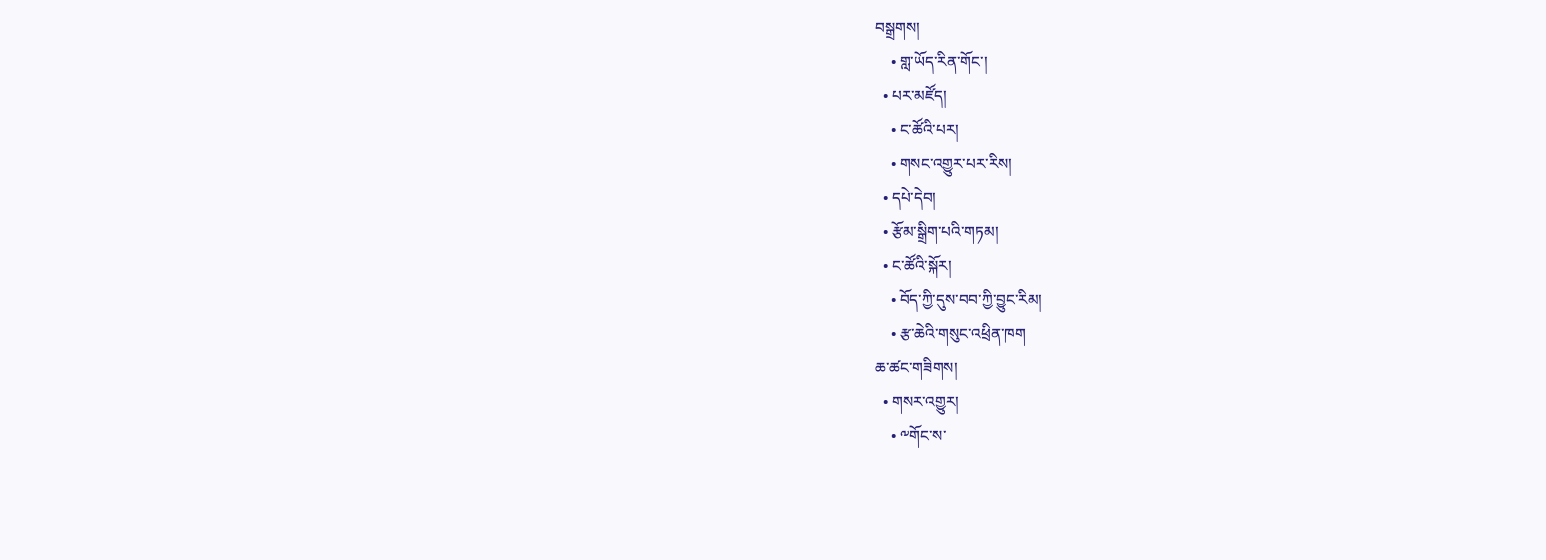བསྒྲགས།
    • གླ་ཡོད་རིན་གོང་།
  • པར་མཛོད།
    • ང་ཚོའི་པར།
    • གསང་འགྱུར་པར་རིས།
  • དཔེ་དེབ།
  • རྩོམ་སྒྲིག་པའི་གཏམ།
  • ང་ཚོའི་སྐོར།
    • བོད་ཀྱི་དུས་བབ་ཀྱི་བྱུང་རིམ།
    • རྩ་ཆེའི་གསུང་འཕྲིན་ཁག
ཆ་ཚང་གཟིགས།
  • གསར་འགྱུར།
    • ༸གོང་ས་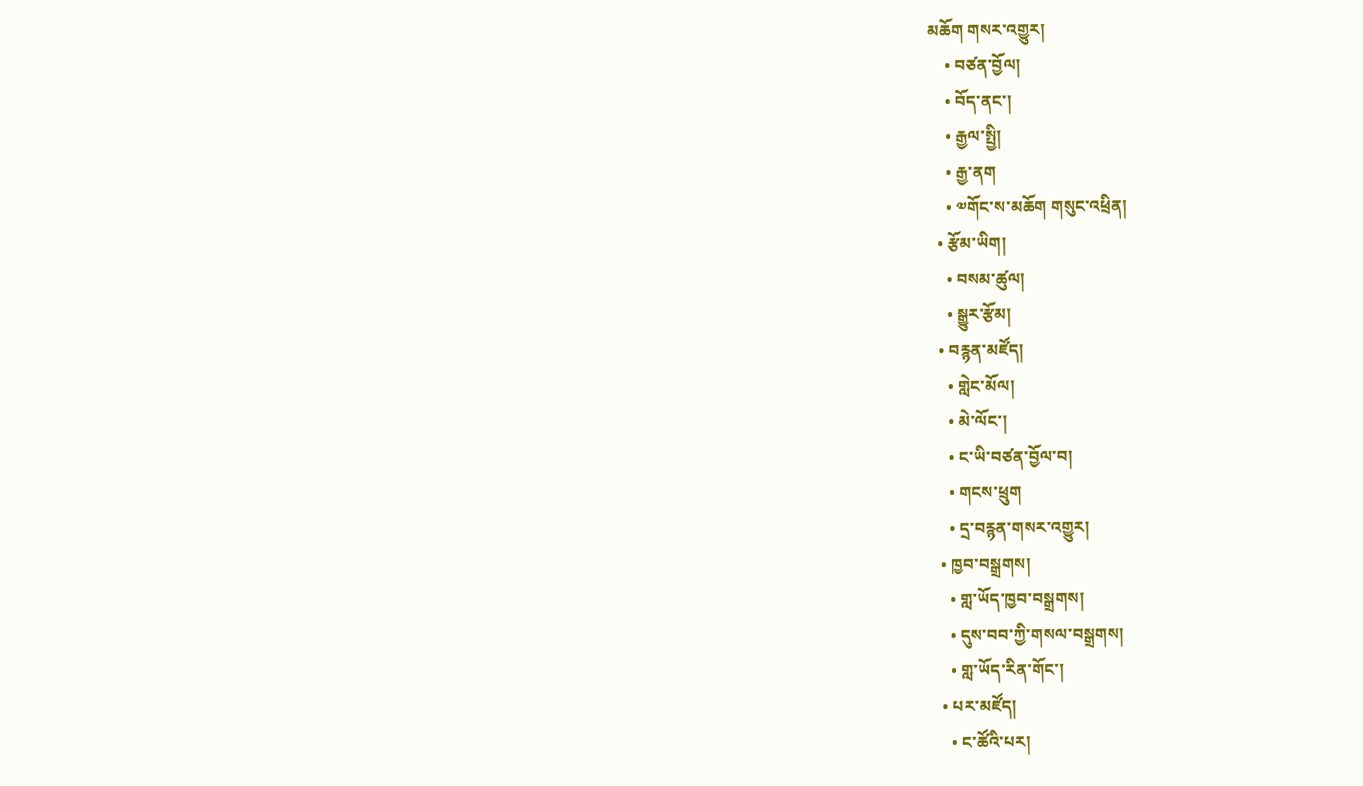མཆོག གསར་འགྱུར།
    • བཙན་བྱོལ།
    • བོད་ནང་།
    • རྒྱལ་སྤྱི།
    • རྒྱ་ནག
    • ༧གོང་ས་མཆོག གསུང་འཕྲིན།
  • རྩོམ་ཡིག།
    • བསམ་ཚུལ།
    • སྒྱུར་རྩོམ།
  • བརྙན་མཛོད།
    • གླེང་མོལ།
    • མེ་ལོང་།
    • ང་ཡི་བཙན་བྱོལ་བ།
    • གངས་ཕྲུག
    • དྲ་བརྙན་གསར་འགྱུར།
  • ཁྱབ་བསྒྲགས།
    • གླ་ཡོད་ཁྱབ་བསྒྲགས།
    • དུས་བབ་ཀྱི་གསལ་བསྒྲགས།
    • གླ་ཡོད་རིན་གོང་།
  • པར་མཛོད།
    • ང་ཚོའི་པར།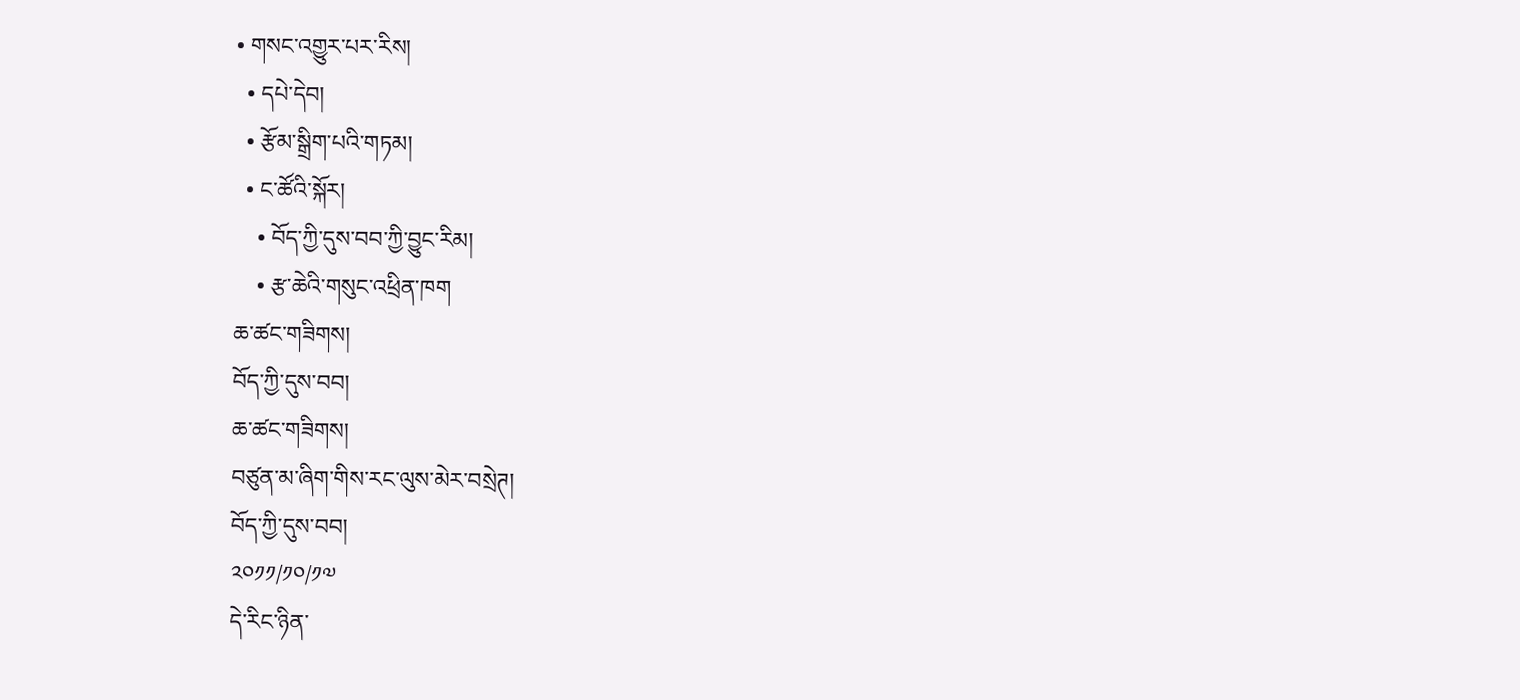• གསང་འགྱུར་པར་རིས།
  • དཔེ་དེབ།
  • རྩོམ་སྒྲིག་པའི་གཏམ།
  • ང་ཚོའི་སྐོར།
    • བོད་ཀྱི་དུས་བབ་ཀྱི་བྱུང་རིམ།
    • རྩ་ཆེའི་གསུང་འཕྲིན་ཁག
ཆ་ཚང་གཟིགས།
བོད་ཀྱི་དུས་བབ།
ཆ་ཚང་གཟིགས།
བཙུན་མ་ཞིག་གིས་རང་ལུས་མེར་བསྲེཊ།
བོད་ཀྱི་དུས་བབ།
༢༠༡༡/༡༠/༡༧
དེ་རིང་ཉིན་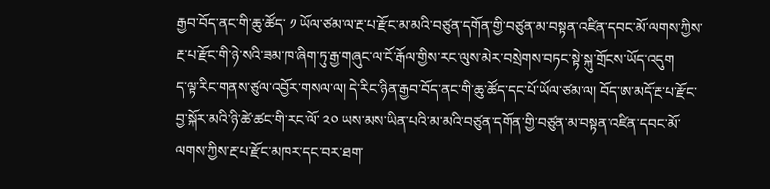རྒྱབ་བོད་ནང་གི་ཆུ་ཚོད་ ༡ ཡོལ་ཙམ་ལ་རྔ་པ་རྫོང་མ་མའི་བཙུན་དགོན་གྱི་བཙུན་མ་བསྟན་འཛིན་དབང་མོ་ལགས་ཀྱིས་རྔ་པ་རྫོང་གི་ཉེ་སའི་ཟམ་ཁ་ཞིག་ཏུ་རྒྱ་གཞུང་ལ་ངོ་རྒོལ་གྱིས་རང་ལུས་མེར་བསྲེགས་བཏང་སྟེ་སྐུ་གྲོངས་ཡོད་འདུག
ད་ལྟ་རིང་གནས་ཙུལ་འབྱོར་གསལ་ལ། དེ་རིང་ཉིན་རྒྱབ་བོད་ནང་གི་ཆུ་ཚོད་དང་པོ་ཡོལ་ཙམ་ལ། བོད་ཨ་མདོ་རྔ་པ་རྫོང་བྱ་སྐོར་མའི་ཉི་ཚེ་ཚང་གི་རང་ལོ་ ༢༠ ཡས་མས་ཡིན་པའི་མ་མའི་བཙུན་དགོན་གྱི་བཙུན་མ་བསྟན་འཛིན་དབང་མོ་ལགས་ཀྱིས་རྔ་པ་རྫོང་མཁར་དང་བར་ཐག་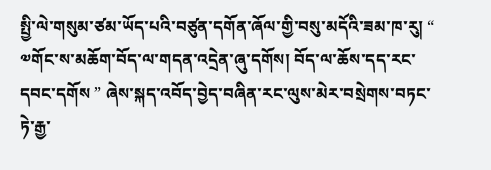སྤྱི་ལེ་གསུམ་ཙམ་ཡོད་པའི་བཙུན་དགོན་ཞོལ་གྱི་བསུ་མདོའི་ཟམ་ཁ་རུ། “ ༧གོང་ས་མཆོག་བོད་ལ་གདན་འདྲེན་ཞུ་དགོས། བོད་ལ་ཆོས་དད་རང་དབང་དགོས ” ཞེས་སྐད་འབོད་བྱེད་བཞིན་རང་ལུས་མེར་བསྲེགས་བཏང་ཏེ་རྒྱ་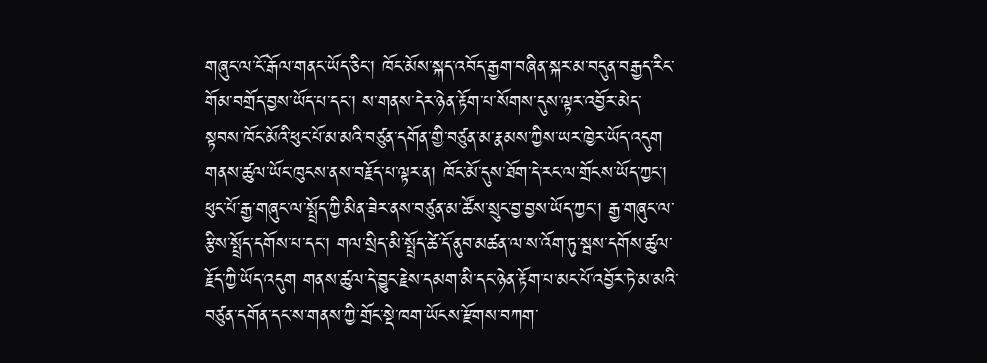གཞུང་ལ་ངོ་རྒོལ་གནང་ཡོད་ཅིང་། ཁོང་མོས་སྐད་འབོད་རྒྱག་བཞིན་སྐར་མ་བདུན་བརྒྱད་རིང་གོམ་བགྲོད་བྱས་ཡོད་པ་དང་། ས་གནས་དེར་ཉེན་རྟོག་པ་སོགས་དུས་ལྟར་འབྱོར་མེད་སྟབས་ཁོང་མོའི་ཕུང་པོ་མ་མའི་བཙུན་དགོན་གྱི་བཙུན་མ་རྣམས་ཀྱིས་ཡར་ཁྱེར་ཡོད་འདུག
གནས་ཚུལ་ཡོང་ཁུངས་ནས་བརྗོད་པ་ལྟར་ན། ཁོང་མོ་དུས་ཐོག་དེ་རང་ལ་གྲོངས་ཡོད་ཀྱང་། ཕུང་པོ་རྒྱ་གཞུང་ལ་སྤྲོད་ཀྱི་མིན་ཟེར་ནས་བཙུན་མ་ཚོས་སྲུང་བྱ་བྱས་ཡོད་ཀྱང་། རྒྱ་གཞུང་ལ་རྩིས་སྤྲོད་དགོས་པ་དང་། གལ་སྲིད་མི་སྤྲོད་ཚེ་དོ་ནུབ་མཚན་ལ་ས་འོག་ཏུ་སྦས་དགོས་ཚུལ་རྗོད་ཀྱི་ཡོད་འདུག གནས་ཚུལ་དེ་བྱུང་རྗེས་དམག་མི་དང་ཉེན་རྟོག་པ་མང་པོ་འབྱོར་ཏེ་མ་མའི་བཙུན་དགོན་དང་ས་གནས་ཀྱི་གྲོང་སྡེ་ཁག་ཡོངས་རྫོགས་བཀག་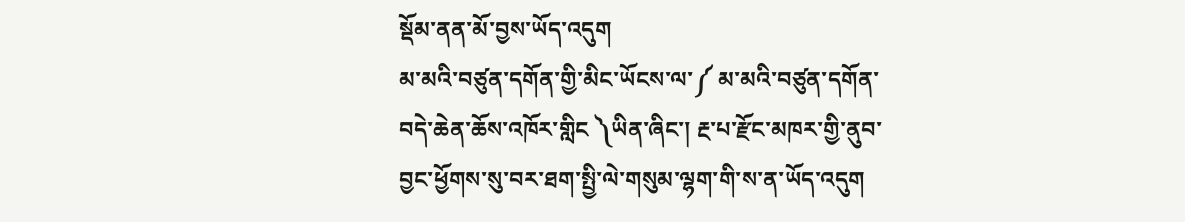སྡོམ་ནན་མོ་བྱས་ཡོད་འདུག
མ་མའི་བཙུན་དགོན་གྱི་མིང་ཡོངས་ལ་༼ མ་མའི་བཙུན་དགོན་བདེ་ཆེན་ཆོས་འཁོར་གླིང ༽ཡིན་ཞིང་། རྔ་པ་རྫོང་མཁར་གྱི་ནུབ་བྱང་ཕྱོགས་སུ་བར་ཐག་སྤྱི་ལེ་གསུམ་ལྷག་གི་ས་ན་ཡོད་འདུག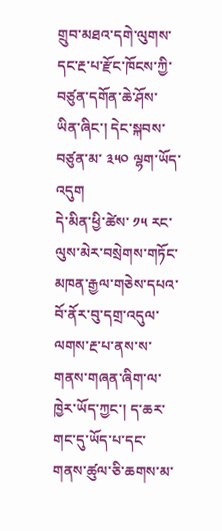གྲུབ་མཐའ་དགེ་ལུགས་དང་རྔ་པ་རྫོང་ཁོངས་ཀྱི་བཙུན་དགོན་ཆེ་ཤོས་ཡིན་ཞིང་། དེང་སྐབས་བཙུན་མ་ ༣༥༠ ལྷག་ཡོད་འདུག
དེ་མིན་ཕྱི་ཚེས་ ༡༥ རང་ལུས་མེར་བསྲེགས་གཏོང་མཁན་རྒྱལ་གཅེས་དཔའ་བོ་ནོར་བུ་དགྲ་འདུལ་ལགས་རྔ་པ་ནས་ས་གནས་གཞན་ཞིག་ལ་ཁྱེར་ཡོད་ཀྱང་། ད་ཆར་གང་དུ་ཡོད་པ་དང་གནས་ཚུལ་ཅི་ཆགས་མ་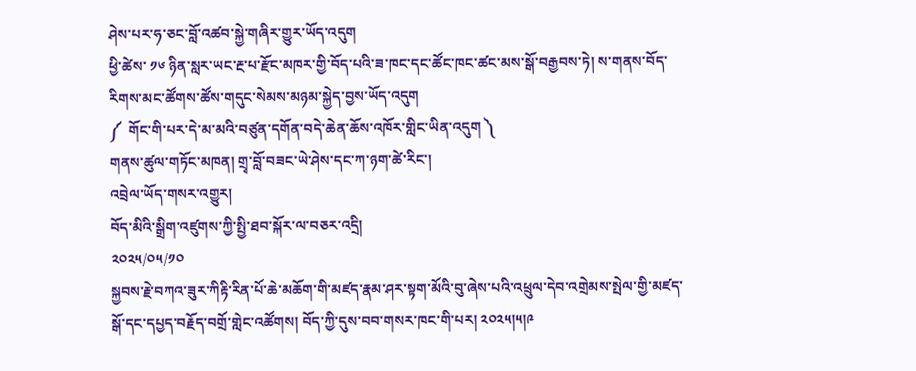ཤེས་པར་ཧ་ཅང་བློ་འཚབ་སྐྱེ་གཞིར་གྱུར་ཡོད་འདུག
ཕྱི་ཚེས་ ༡༦ ཉིན་སླར་ཡང་རྔ་པ་རྫོང་མཁར་གྱི་བོད་པའི་ཟ་ཁང་དང་ཚོང་ཁང་ཚང་མས་སྒོ་བརྒྱབས་ཏེ། ས་གནས་བོད་རིགས་མང་ཚོགས་ཚོས་གདུང་སེམས་མཉམ་སྐྱེད་བྱས་ཡོད་འདུག
༼  གོང་གི་པར་དེ་མ་མའི་བཙུན་དགོན་བདེ་ཆེན་ཆོས་འཁོར་གླིང་ཡིན་འདུག ༽
གནས་ཚུལ་གཏོང་མཁན། གྲྭ་བློ་བཟང་ཡེ་ཤེས་དང་ཀ་ཉག་ཚེ་རིང་།
འབྲེལ་ཡོད་གསར་འགྱུར།
བོད་མིའི་སྒྲིག་འཛུགས་ཀྱི་སྤྱི་ཐབ་སྐོར་ལ་བཅར་འདྲི།
༢༠༢༥/༠༥/༡༠
སྐྱབས་རྗེ་བཀའ་ཟུར་ཀིརྟི་རིན་པོ་ཆེ་མཆོག་གི་མཛད་རྣམ་ཤར་སྟག་མོའི་བུ་ཞེས་པའི་འཕྲུལ་དེབ་འགྲེམས་སྤེལ་གྱི་མཛད་སྒོ་དང་དཔྱད་བརྗོད་བགྲོ་གླེང་འཚོགས། བོད་ཀྱི་དུས་བབ་གསར་ཁང་གི་པར། ༢༠༢༥།༥།༩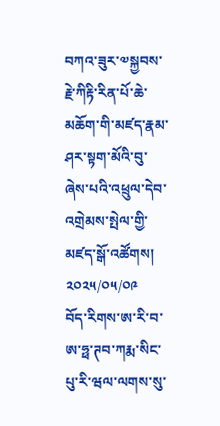བཀའ་ཟུར་༧སྐྱབས་རྗེ་ཀིརྟི་རིན་པོ་ཆེ་མཆོག་གི་མཛད་རྣམ་ཤར་སྟག་མོའི་བུ་ཞེས་པའི་འཕྲུལ་དེབ་འགྲེམས་སྤེལ་གྱི་མཛད་སྒོ་འཚོགས།
༢༠༢༥/༠༥/༠༩
བོད་རིགས་ཨ་རི་བ་ཨ་ཧྥ་ཊབ་ཀརྨ་སིང་པུ་རི་ཝལ་ལགས་སུ་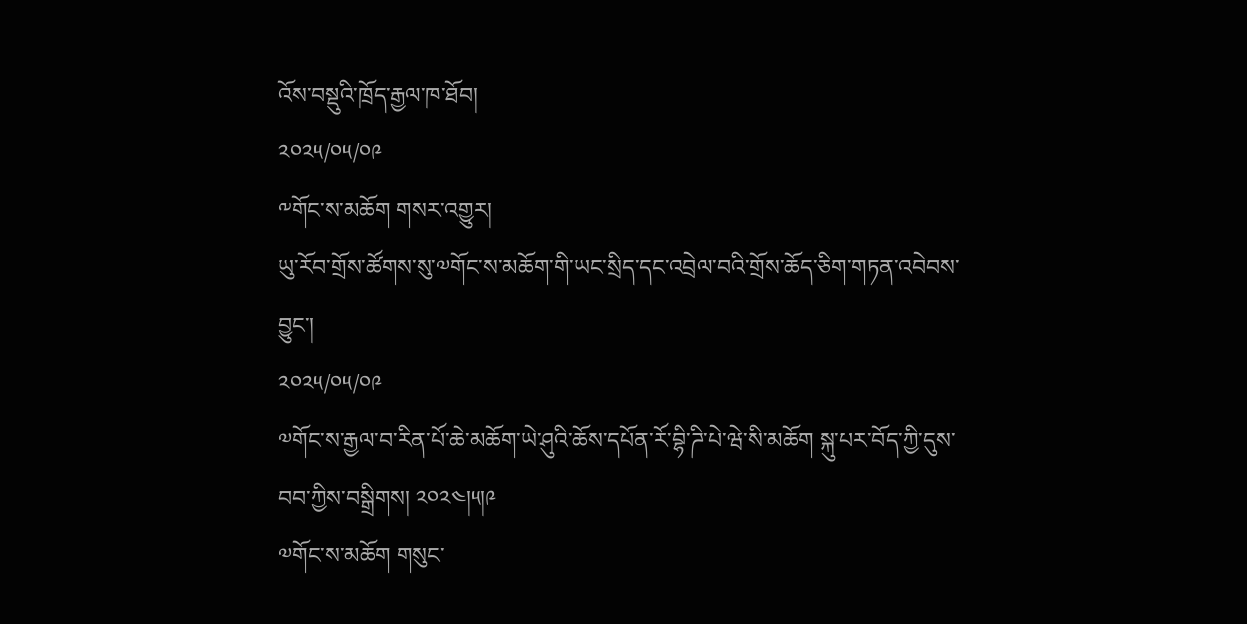འོས་བསྡུའི་ཁྲོད་རྒྱལ་ཁ་ཐོབ།
༢༠༢༥/༠༥/༠༩
༸གོང་ས་མཆོག གསར་འགྱུར།
ཡུ་རོབ་གྲོས་ཚོགས་སུ་༧གོང་ས་མཆོག་གི་ཡང་སྲིད་དང་འབྲེལ་བའི་གྲོས་ཆོད་ཅིག་གཏན་འབེབས་བྱུང་།
༢༠༢༥/༠༥/༠༩
༧གོང་ས་རྒྱལ་བ་རིན་པོ་ཆེ་མཆོག་ཡེ་ཤུའི་ཆོས་དཔོན་རོ་བྷི་ཌི་པེ་ཝེ་སི་མཆོག སྐུ་པར་བོད་ཀྱི་དུས་བབ་ཀྱིས་བསྒྲིགས། ༢༠༢༤།༥།༩
༧གོང་ས་མཆོག གསུང་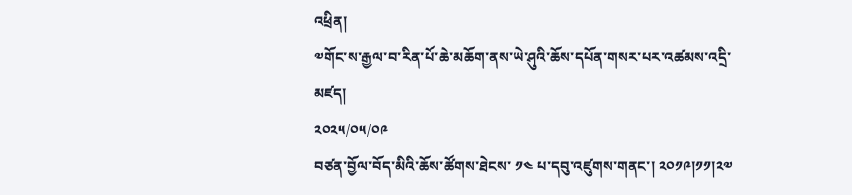འཕྲིན།
༧གོང་ས་རྒྱལ་བ་རིན་པོ་ཆེ་མཆོག་ནས་ཡེ་ཤུའི་ཆོས་དཔོན་གསར་པར་འཚམས་འདྲི་མཛད།
༢༠༢༥/༠༥/༠༩
བཙན་བྱོལ་བོད་མིའི་ཆོས་ཚོགས་ཐེངས་ ༡༤ པ་དབུ་འཛུགས་གནང་། ༢༠༡༩།༡༡།༢༧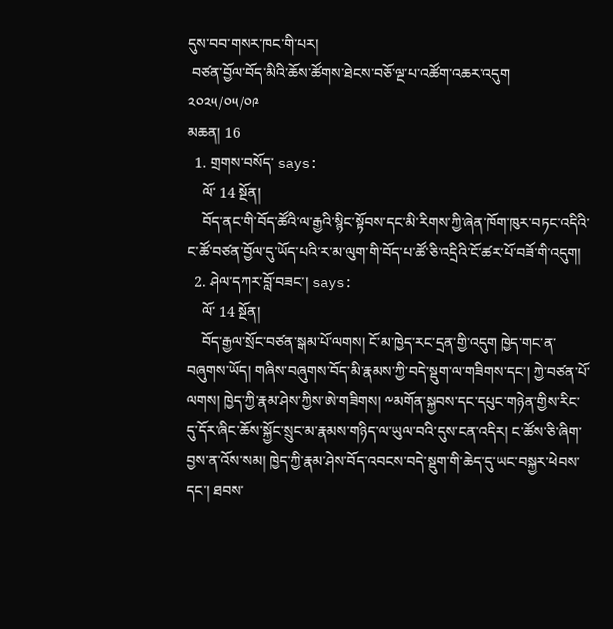དུས་བབ་གསར་ཁང་གི་པར།
 བཙན་བྱོལ་བོད་མིའི་ཆོས་ཚོགས་ཐེངས་བཅོ་ལྔ་པ་འཚོག་འཆར་འདུག
༢༠༢༥/༠༥/༠༩
མཆན། 16
  1. གྲགས་བསོད་ says:
    ལོ་ 14 སྔོན།
    བོད་ནང་གི་བོད་ཚོའི་ལ་རྒྱའི་སྙིང་སྟོབས་དང་མི་རིགས་ཀྱི་ཞེན་ཁོག་ཁུར་བཏང་འདིའི་ང་ཚོ་བཙན་བྱོལ་དུ་ཡོད་པའི་ར་མ་ལུག་གི་བོད་པ་ཚོ་ཅི་འདྲིའི་ངོ་ཚར་པོ་བཟོ་གི་འདུག།
  2. ཤེལ་དཀར་བློ་བཟང་། says:
    ལོ་ 14 སྔོན།
    བོད་རྒྱལ་སྲོང་བཙན་སྒམ་པོ་ལགས། ངོ་མ་ཁྱེད་རང་དྲན་གྱི་འདུག ཁྱེད་གང་ན་བཞུགས་ཡོད། གཞིས་བཞུགས་བོད་མི་རྣམས་ཀྱི་བདེ་སྡུག་ལ་གཟིགས་དང་། ཀྱེ་བཙན་པོ་ལགས། ཁྱེད་ཀྱི་རྣམ་ཤེས་ཀྱིས་ཨེ་གཟིགས། ༸མགོན་སྐྱབས་དང་དཔུང་གཉེན་གྱིས་རིང་དུ་དོར་ཞིང་ཆོས་སྐྱོང་སྲུང་མ་རྣམས་གཉིད་ལ་ཡུལ་བའི་དུས་ངན་འདིར། ང་ཚོས་ཅི་ཞིག་བྱས་ན་འོས་སམ། ཁྱེད་ཀྱི་རྣམ་ཤེས་བོད་འབངས་བདེ་སྡུག་གི་ཆེད་དུ་ཡང་བསྐྱར་ཕེབས་དང་། ཐབས་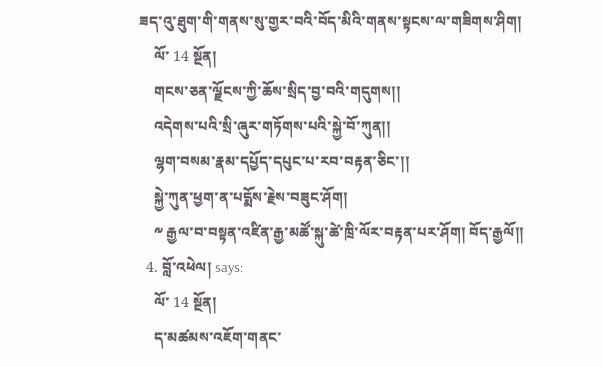ཟད་འུ་ཐུག་གི་གནས་སུ་གྱར་བའི་བོད་མིའི་གནས་སྟངས་ལ་གཟིགས་ཤིག།
    ལོ་ 14 སྔོན།
    གངས་ཅན་ལྗོངས་ཀྱི་ཆོས་སྲིད་བྱ་བའི་གདུགས།།
    འདེགས་པའི་སྲི་ཞུར་གཏོགས་པའི་སྐྱེ་བོ་ཀུན།།
    ལྷག་བསམ་རྣམ་དཔྱོད་དཔུང་པ་རབ་བརྟན་ཅིང་།།
    སྐྱེ་ཀུན་ཕྱག་ན་པདྨོས་རྗེས་བཟུང་ཤོག།
    ༸ རྒྱལ་བ་བསྟན་འཛིན་རྒྱ་མཚོ་སྐུ་ཚེ་ཁྲི་ལོར་བརྟན་པར་ཤོག། བོད་རྒྱལོ།།
  4. བློ་འཕེལ། says:
    ལོ་ 14 སྔོན།
    ད་མཚམས་འཇོག་གནང་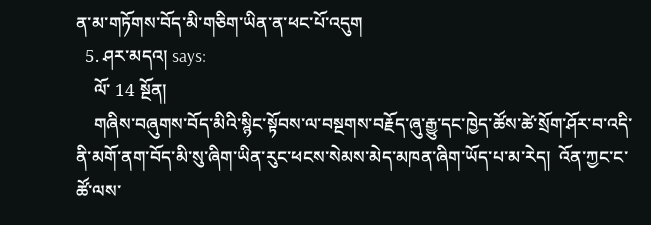ན་མ་གཏོགས་བོད་མི་གཅིག་ཡིན་ན་ཕང་པོ་འདུག
  5. ཤར་མདའ། says:
    ལོ་ 14 སྔོན།
    གཞིས་བཞུགས་བོད་མིའི་སྙིང་སྟོབས་ལ་བསྔགས་བརྗོད་ཞུ་རྒྱུ་དང་ཁྱེད་ཚོས་ཚེ་སྲོག་ཤོར་བ་འདི་ནི་མགོ་ནག་བོད་མི་སུ་ཞིག་ཡིན་རུང་ཕངས་སེམས་མེད་མཁན་ཞིག་ཡོད་པ་མ་རེད།  འོན་ཀྱང་ང་ཚོ་ལས་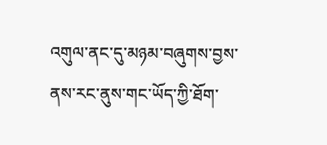འགུལ་ནང་དུ་མཉམ་བཞུགས་བྱས་ནས་རང་ནུས་གང་ཡོད་ཀྱི་ཐོག་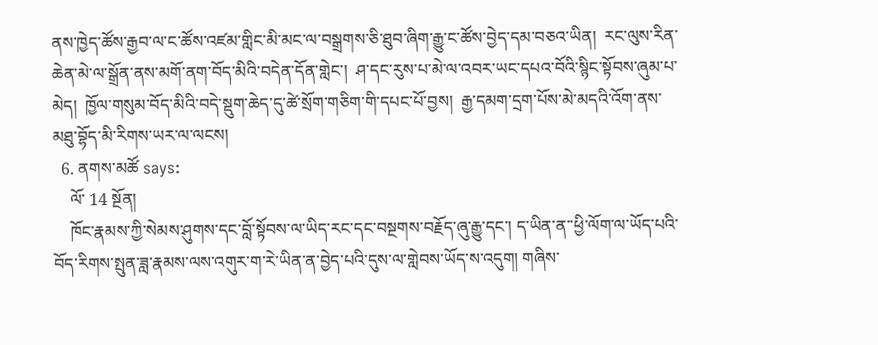ནས་ཁྱེད་ཚོས་རྒྱབ་ལ་ང་ཚོས་འཛམ་གླིང་མི་མང་ལ་བསྒྲགས་ཅི་ཐུབ་ཞིག་རྒྱུ་ང་ཚོས་བྱེད་དམ་བཅའ་ཡིན།  རང་ལུས་རིན་ཆེན་མེ་ལ་སྒྲོན་ནས་མགོ་ནག་བོད་མིའི་བདེན་དོན་གླེང་།  ཤ་དང་རུས་པ་མེ་ལ་འབར་ཡང་དཔའ་བོའི་སྙིང་སྟོབས་ཞུམ་པ་མེད།  ཁྱོལ་གསུམ་བོད་མིའི་བདེ་སྡུག་ཆེད་དུ་ཚེ་སྲོག་གཅིག་གི་དཔང་པོ་བྱས།  རྒྱ་དམག་དྲག་པོས་མེ་མདའི་འོག་ནས་མཐུ་བྷོད་མི་རིགས་ཡར་ལ་ལངས།
  6. ནགས་མཚོ says:
    ལོ་ 14 སྔོན།
    ཁོང་རྣམས་ཀྱི་སེམས་ཤུགས་དང་བློ་སྟོབས་ལ་ཡིད་རང་དང་བསྔགས་བརྗོད་ཞུ་རྒྱུ་དང་། ད་ཡིན་ན་་ཕྱི་ལོག་ལ་ཡོད་པའི་བོད་རིགས་སྤུན་ཟླ་རྣམས་ལས་འགུར་ག་རེ་ཡིན་ན་བྱེད་པའི་དུས་ལ་གླེབས་ཡོད་ས་འདུག། གཞིས་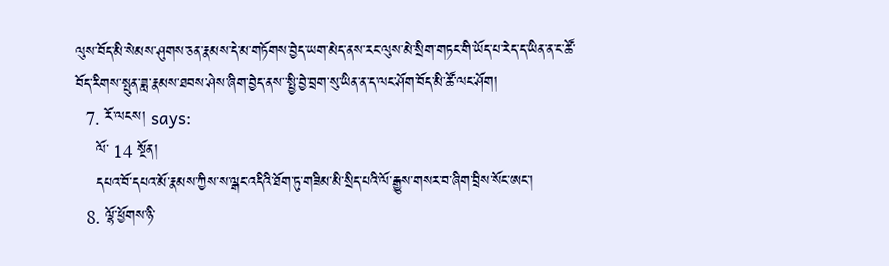ལུས་བོད་མི་སེམས་ཤུགས་ཅན་རྣམས་དེ་མ་གཏོགས་བྱེད་ཡག་མེད་ནས་རང་ལུས་མེ་སྲིག་གཏང་གི་ཡོད་པ་རེད་ད་ཡིན་ན་ང་ཚོ་བོད་རིགས་སྤུན་ཟླ་རྣམས་ཐབས་ཤེས་ཞིག་བྱེད་ནས་་སྤྱི་བྱེ་བྲག་སུ་ཡིན་ན་ད་ལང་ཤོག་བོད་མི་ཚོ་ལང་ཤོག།
  7. རོ་ལངས། says:
    ལོ་ 14 སྔོན།
    དཔའ་བོ་དཔའ་མོ་རྣམས་ཀྱིས་ས་ལྒང་འདིའི་ཐོག་ཏུ་གཟིམ་མི་སྲིད་པའི་ལོ་རྒྱུས་གསར་བ་ཞིག་བྲིས་སོང་ཨང་།
  8. ལྷོ་ཕྱོགས་ཉི་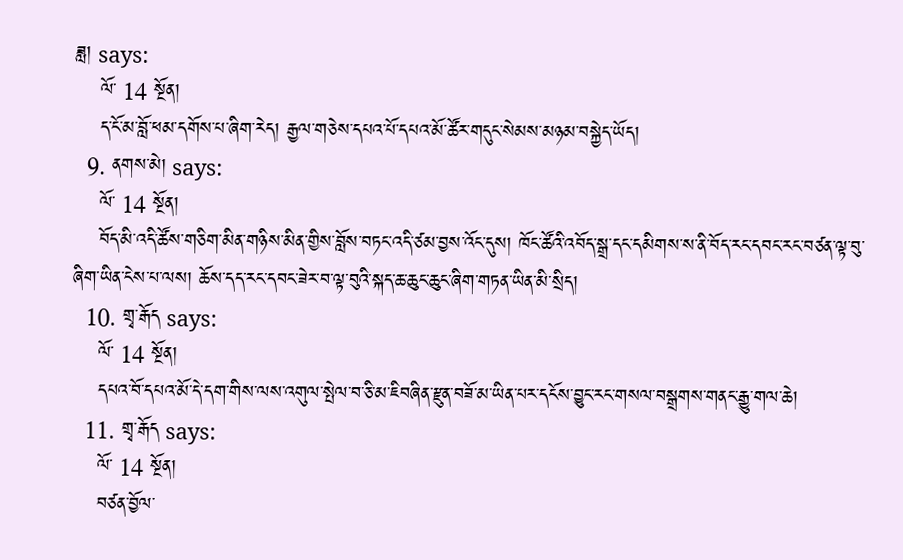ཟླ། says:
    ལོ་ 14 སྔོན།
    ད་ངོ་མ་བློ་ཕམ་དགོས་པ་ཞིག་རེད། རྒྱལ་གཅེས་དཔའ་པོ་དཔའ་མོ་ཚོར་གདུང་སེམས་མཉམ་བསྐྱེད་ཡོད།
  9. ནགས་མེ། says:
    ལོ་ 14 སྔོན།
    བོད་མི་འདི་ཚོས་གཅིག་མིན་གཉིས་མིན་གྱིས་བློས་བཏང་འདི་ཙམ་བྱས་འོང་དུས། ཁོང་ཚོའི་འབོད་སྒྲ་དང་དམིགས་ས་ནི་བོད་རང་དབང་རང་བཙན་ལྟ་བུ་ཞིག་ཡིན་ངེས་པ་ལས། ཆོས་དད་རང་དབང་ཟེར་བ་ལྟ་བུའི་སྐད་ཆ་ཆུང་ཆུང་ཞིག་གཏན་ཡིན་མི་སྲིད།
  10. གྲྭ་རྒོད says:
    ལོ་ 14 སྔོན།
    དཔའ་བོ་དཔའ་མོ་དེ་དག་གིས་ལས་འགུལ་སྤེལ་བ་ཅི་མ་ཇིབཞིན་རྫུན་བཟོ་མ་ཡིན་པར་དངོས་བྱུང་རང་གསལ་བསྒྲགས་གནང་རྒྱུ་གལ་ཆེ།
  11. གྲྭ་རྒོད says:
    ལོ་ 14 སྔོན།
    བཙན་བྱོལ་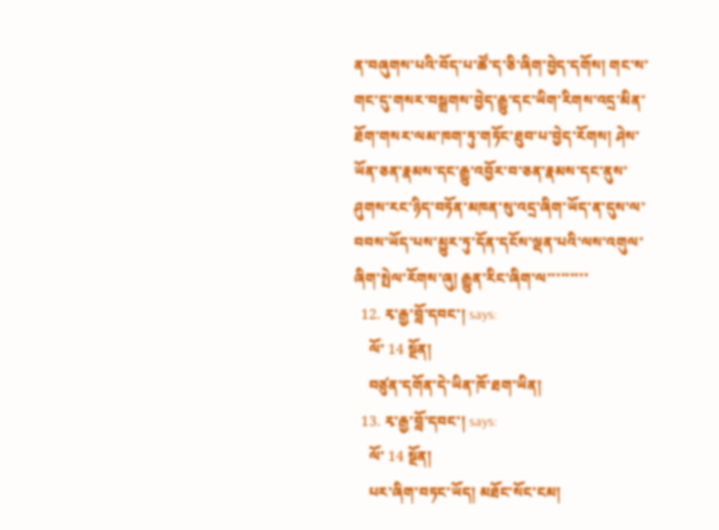ན་བཞུགས་པའི་བོད་པ་ཚོ་ད་ཅི་ཞིག་བྱེད་དགོས། གང་ས་གང་དུ་གསར་བསྒྲགས་བྱེད་རྒྱུ་དང་ཡིག་རིགས་འདྲ་མིན་ཐོག་གསར་ལམ་ཁག་ཏུ་གཏོང་ཐུབ་པ་བྱེད་རོགས། ཤེས་ཡོན་ཅན་རྣམས་དང་རྒྱུ་འབྱོར་བ་ཅན་རྣམས་དང་ནུས་ཤུགས་རང་ཉིད་བཏོན་མཁན་སུ་འདྲ་ཞིག་ཡོད་ན་དུས་ལ་བབས་ཡོད་པས་མྱུར་ཏུ་དོན་དངོས་ལྡན་པའི་ལས་འགུལ་ཞིག་སྤེལ་རོགས་ཞུ། རྒྱུན་རིང་ཞིག་ལ་་་་་་་་་
  12. རྭ་རྒྱ་བློ་དབང་། says:
    ལོ་ 14 སྔོན།
    བཙུན་དགོན་དེ་ཡིན་ཁོ་ཐག་ཡིན།
  13. རྭ་རྒྱ་བློ་དབང་། says:
    ལོ་ 14 སྔོན།
    པར་ཞིག་བཏང་ཡོད། མཐོང་སོང་ངམ།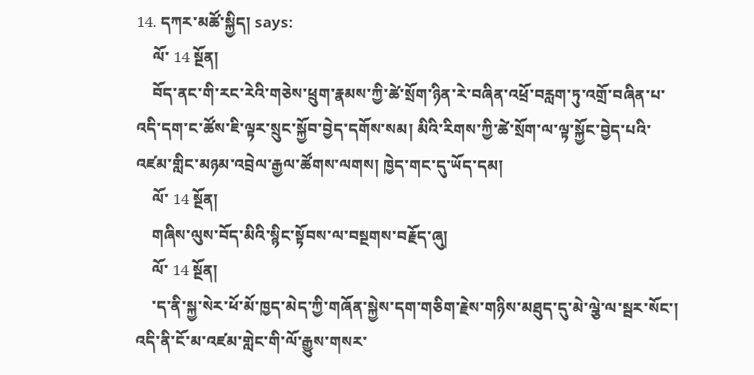14. དཀར་མཚོ་སྐྱིད། says:
    ལོ་ 14 སྔོན།
    བོད་ནང་གི་རང་རེའི་གཅེས་ཕྲུག་རྣམས་ཀྱི་ཚེ་སྲོག་ཉིན་རེ་བཞིན་འཕྲོ་བརླག་ཏུ་འགྲོ་བཞིན་པ་འདི་དག་ང་ཚོས་ཇི་ལྟར་སྲུང་སྐྱོབ་བྱེད་དགོས་སམ། མིའི་རིགས་ཀྱི་ཚེ་སྲོག་ལ་ལྟ་སྐྱོང་བྱེད་པའི་འཛམ་གླིང་མཉམ་འབྲེལ་རྒྱལ་ཚོགས་ལགས། ཁྱེད་གང་དུ་ཡོད་དམ།
    ལོ་ 14 སྔོན།
    གཞིས་ལུས་བོད་མིའི་སྙིང་སྟོབས་ལ་བསྔགས་བརྗོད་ཞུ།
    ལོ་ 14 སྔོན།
    ་ད་ནི་སྐྱ་སེར་ཕོ་མོ་ཁྱད་མེད་ཀྱི་གཞོན་སྐྱེས་དག་གཅིག་རྗེས་གཉིས་མཐུད་དུ་མེ་ལྕེ་ལ་སྦར་སོང་། འདི་ནི་ངོ་མ་འཛམ་གླེང་གི་ལོ་རྒྱུས་གསར་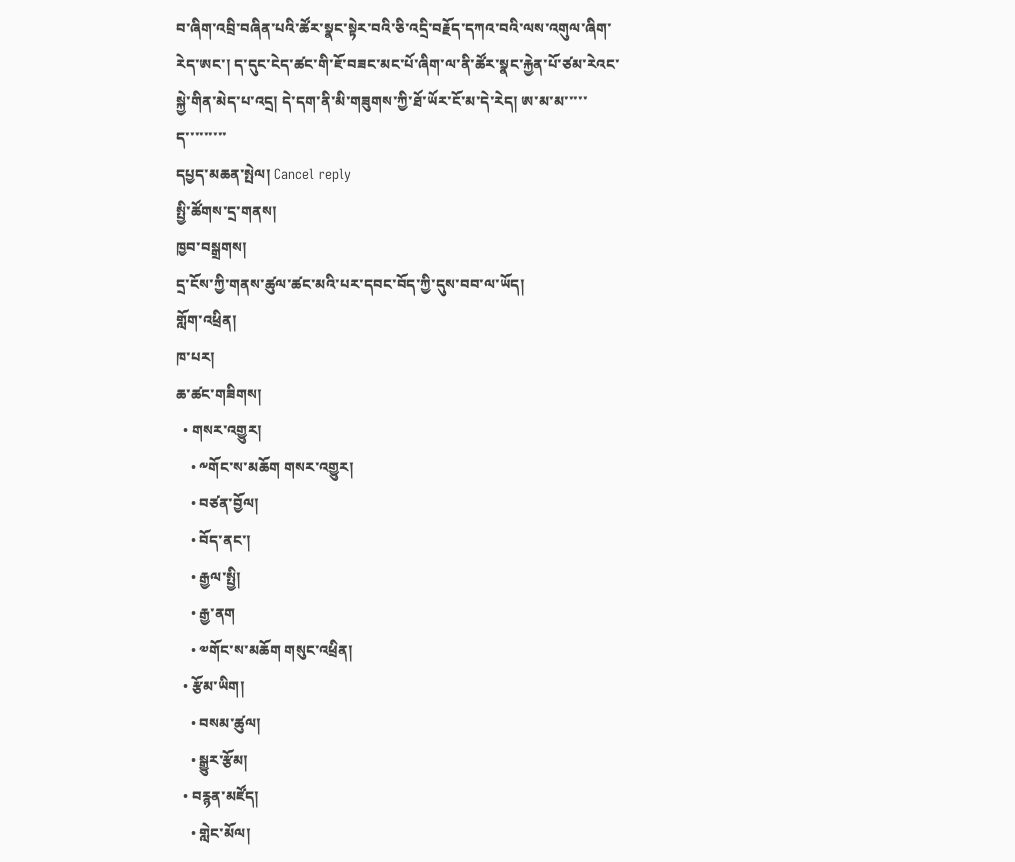བ་ཞིག་འབྲི་བཞིན་པའི་ཚོར་སྣང་སྟེར་བའི་ཅི་འདྲི་བརྗོད་དཀའ་བའི་ལས་འགུལ་ཞིག་རེད་ཨང་། ད་དུང་ངེད་ཚང་གི་ཇོ་བཟང་མང་པོ་ཞིག་ལ་ནི་ཚོར་སྣང་རྐྱེན་པོ་ཙམ་རེའང་སྐྱེ་གིན་མེད་པ་འདྲ། དེ་དག་ནི་མི་གཟུགས་ཀྱི་ཐོ་ཡོར་ངོ་མ་དེ་རེད། ཨ་མ་མ་་་་་ད་་་་་་་་་
དཔྱད་མཆན་སྤེལ། Cancel reply
སྤྱི་ཚོགས་དྲ་གནས།
ཁྱབ་བསྒྲགས།
དྲ་ངོས་ཀྱི་གནས་ཚུལ་ཚང་མའི་པར་དབང་བོད་ཀྱི་དུས་བབ་ལ་ཡོད།
གློག་འཕྲིན།
ཁ་པར།
ཆ་ཚང་གཟིགས།
  • གསར་འགྱུར།
    • ༸གོང་ས་མཆོག གསར་འགྱུར།
    • བཙན་བྱོལ།
    • བོད་ནང་།
    • རྒྱལ་སྤྱི།
    • རྒྱ་ནག
    • ༧གོང་ས་མཆོག གསུང་འཕྲིན།
  • རྩོམ་ཡིག།
    • བསམ་ཚུལ།
    • སྒྱུར་རྩོམ།
  • བརྙན་མཛོད།
    • གླེང་མོལ།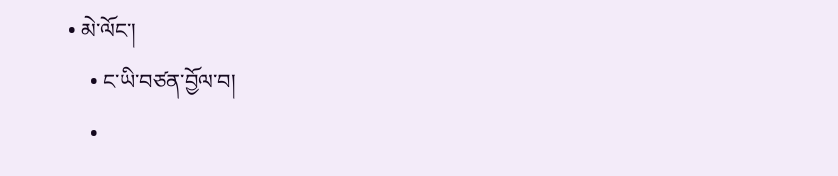• མེ་ལོང་།
    • ང་ཡི་བཙན་བྱོལ་བ།
    •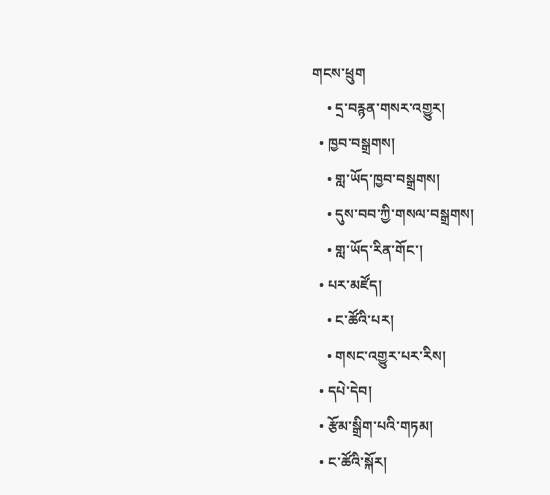གངས་ཕྲུག
    • དྲ་བརྙན་གསར་འགྱུར།
  • ཁྱབ་བསྒྲགས།
    • གླ་ཡོད་ཁྱབ་བསྒྲགས།
    • དུས་བབ་ཀྱི་གསལ་བསྒྲགས།
    • གླ་ཡོད་རིན་གོང་།
  • པར་མཛོད།
    • ང་ཚོའི་པར།
    • གསང་འགྱུར་པར་རིས།
  • དཔེ་དེབ།
  • རྩོམ་སྒྲིག་པའི་གཏམ།
  • ང་ཚོའི་སྐོར།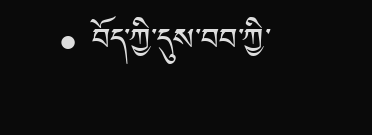• བོད་ཀྱི་དུས་བབ་ཀྱི་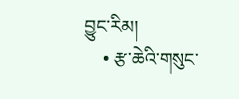བྱུང་རིམ།
    • རྩ་ཆེའི་གསུང་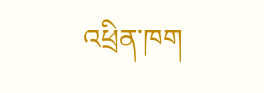འཕྲིན་ཁག